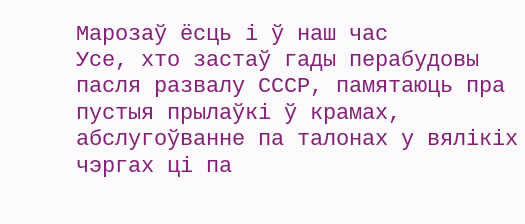Марозаў ёсць і ў наш час
Усе, хто застаў гады перабудовы пасля развалу СССР, памятаюць пра пустыя прылаўкі ў крамах, абслугоўванне па талонах у вялікіх чэргах ці па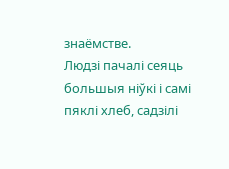знаёмстве.
Людзі пачалі сеяць большыя ніўкі і самі пяклі хлеб, садзілі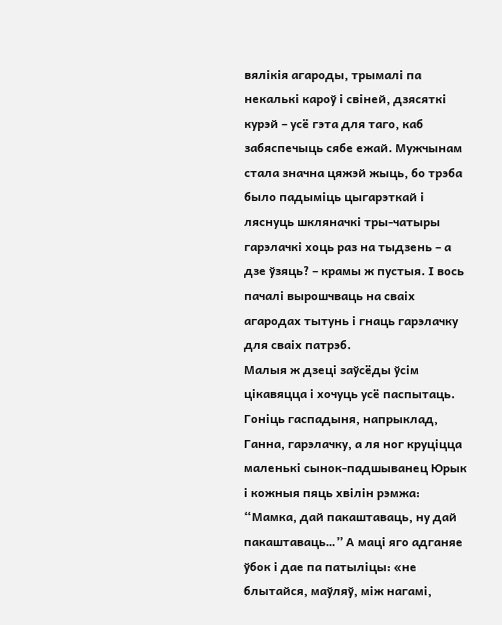вялікія агароды, трымалі па некалькі кароў і свіней, дзясяткі курэй – усё гэта для таго, каб забяспечыць сябе ежай. Мужчынам стала значна цяжэй жыць, бо трэба было падыміць цыгарэткай і ляснуць шкляначкі тры-чатыры гарэлачкі хоць раз на тыдзень – а дзе ўзяць? – крамы ж пустыя. І вось пачалі вырошчваць на сваіх агародах тытунь і гнаць гарэлачку для сваіх патрэб.
Малыя ж дзеці заўсёды ўсім цікавяцца і хочуць усё паспытаць. Гоніць гаспадыня, напрыклад, Ганна, гарэлачку, а ля ног круціцца маленькі сынок-падшыванец Юрык і кожныя пяць хвілін рэмжа: “Мамка, дай пакаштаваць, ну дай пакаштаваць…” А маці яго адганяе ўбок і дае па патыліцы: «не блытайся, маўляў, між нагамі,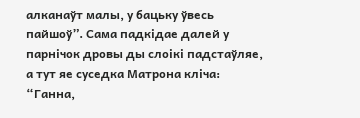алканаўт малы, у бацьку ўвесь пайшоў”. Сама падкідае далей у парнічок дровы ды слоікі падстаўляе, а тут яе суседка Матрона кліча: “Ганна,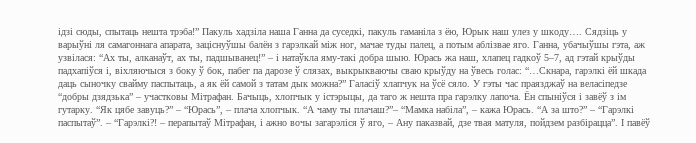ідзі сюды, спытаць нешта трэба!” Пакуль хадзіла наша Ганна да суседкі, пакуль гаманіла з ёю, Юрык наш улез у шкоду…. Сядзіць у варыўні ля самагоннага апарата, заціснуўшы балён з гарэлкай між ног, мачае туды палец, а потым аблізвае яго. Ганна, убачыўшы гэта, аж узвілася: “Ах ты, алканаўт, ах ты, падшыванец!” – і натаўкла яму-такі добра шыю. Юрась жа наш, хлапец гадкоў 5–7, ад гэтай крыўды падхапіўся і, віхляючыся з боку ў бок, пабег па дарозе ў слязах, выкрыкваючы сваю крыўду на ўвесь голас: “…Скнара, гарэлкі ёй шкада даць сыночку свайму паспытаць, а як ёй самой з татам дык можна?” Галасіў хлапчук на ўсё сяло. У гэты час праязджаў на веласіпедзе “добры дзядзька” – участковы Мітрафан. Бачыць, хлопчык у істэрыцы, да таго ж нешта пра гарэлку лапоча. Ён спыніўся і завёў з ім гутарку. “Як цябе завуць?” – “Юрась”, – плача хлопчык. “А чаму ты плачаш?”– “Мамка набіла”, – кажа Юрась. “А за што?” – “Гарэлкі паспытаў”. – “Гарэлкі?! – перапытаў Мітрафан, і ажно вочы загарэліся ў яго, – Ану паказвай, дзе твая матуля, пойдзем разбірацца”. І павёў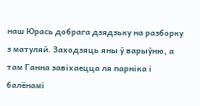наш Юрась добрага дзядзьку на разборку з матуляй. Заходзяць яны ў варыўню, а там Ганна завіхаецца ля парніка і балёнамі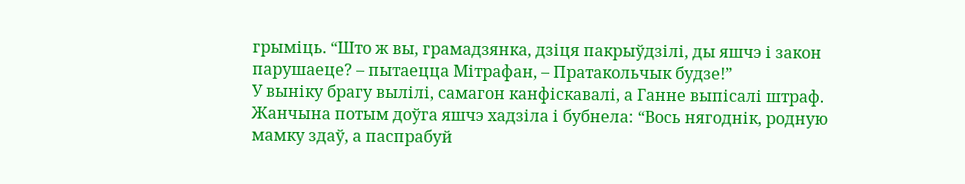грыміць. “Што ж вы, грамадзянка, дзіця пакрыўдзілі, ды яшчэ і закон парушаеце? – пытаецца Мітрафан, – Пратакольчык будзе!”
У выніку брагу вылілі, самагон канфіскавалі, а Ганне выпісалі штраф. Жанчына потым доўга яшчэ хадзіла і бубнела: “Вось нягоднік, родную мамку здаў, а паспрабуй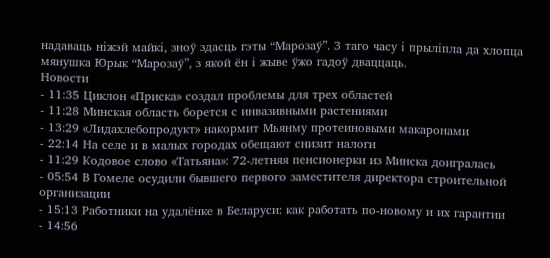надаваць ніжэй майкі, зноў здасць гэты “Марозаў”. З таго часу і прыліпла да хлопца мянушка Юрык “Марозаў”, з якой ён і жыве ўжо гадоў дваццаць.
Новости
- 11:35 Циклон «Приска» создал проблемы для трех областей
- 11:28 Минская область борется с инвазивными растениями
- 13:29 «Лидахлебопродукт» накормит Мьянму протеиновыми макаронами
- 22:14 На селе и в малых городах обещают снизит налоги
- 11:29 Кодовое слово «Татьяна»: 72-летняя пенсионерки из Минска доигралась
- 05:54 В Гомеле осудили бывшего первого заместителя директора строительной организации
- 15:13 Работники на удалёнке в Беларуси: как работать по-новому и их гарантии
- 14:56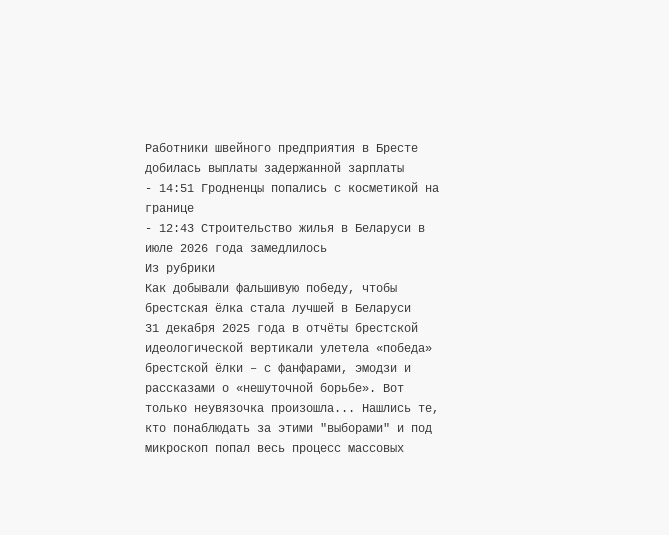Работники швейного предприятия в Бресте добилась выплаты задержанной зарплаты
- 14:51 Гродненцы попались с косметикой на границе
- 12:43 Строительство жилья в Беларуси в июле 2026 года замедлилось
Из рубрики
Как добывали фальшивую победу, чтобы брестская ёлка стала лучшей в Беларуси
31 декабря 2025 года в отчёты брестской идеологической вертикали улетела «победа» брестской ёлки – с фанфарами, эмодзи и рассказами о «нешуточной борьбе». Вот только неувязочка произошла... Нашлись те, кто понаблюдать за этими "выборами" и под микроскоп попал весь процесс массовых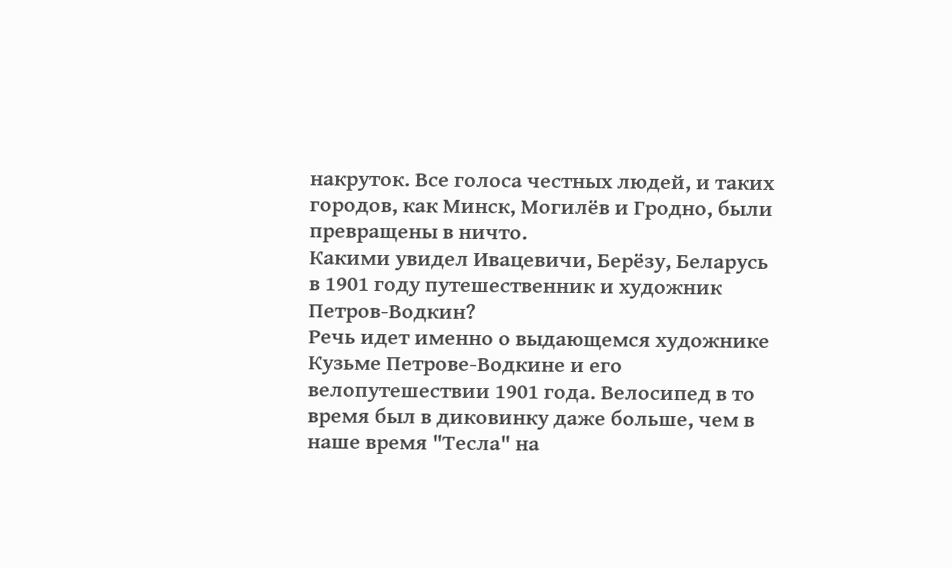накруток. Все голоса честных людей, и таких городов, как Минск, Могилёв и Гродно, были превращены в ничто.
Какими увидел Ивацевичи, Берёзу, Беларусь в 1901 году путешественник и художник Петров-Водкин?
Речь идет именно о выдающемся художнике Кузьме Петрове-Водкине и его велопутешествии 1901 года. Велосипед в то время был в диковинку даже больше, чем в наше время "Тесла" на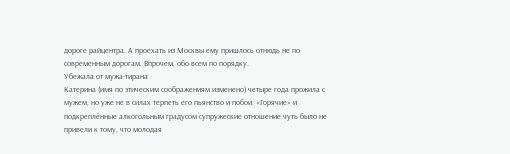дороге райцентра. А проехать из Москвы ему пришлось отнюдь не по современным дорогам. Впрочем, обо всем по порядку.
Убежала от мужа-тирана
Катерина (имя по этическим соображениям изменено) четыре года прожила с мужем, но уже не в силах терпеть его пьянство и побои. «Горячие» и подкреплённые алкогольным градусом супружеские отношение чуть было не привели к тому, что молодая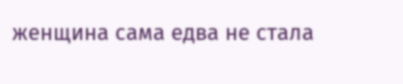женщина сама едва не стала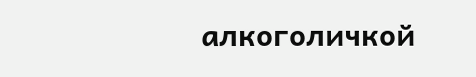алкоголичкой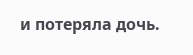и потеряла дочь.